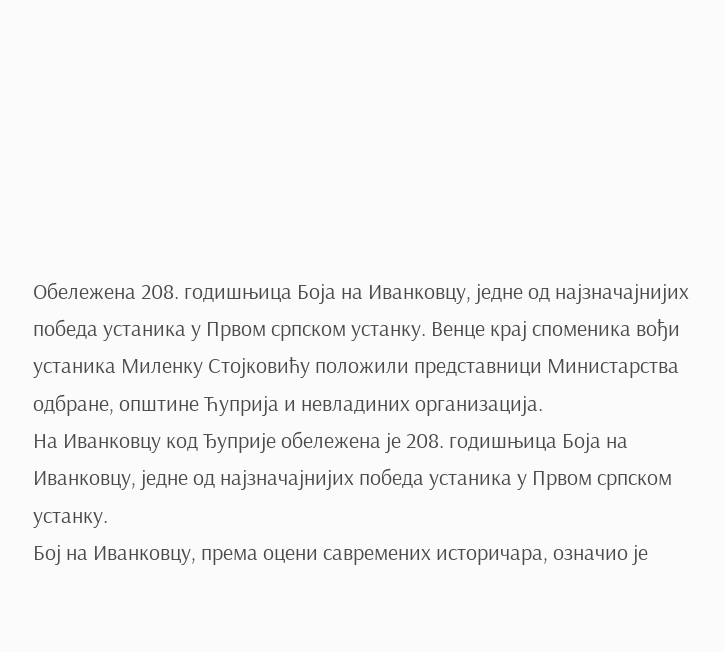Обележена 208. годишњица Боја на Иванковцу, једне од најзначајнијих победа устаника у Првом српском устанку. Венце крај споменика вођи устаника Миленку Стојковићу положили представници Министарства одбране, општине Ћуприја и невладиних организација.
На Иванковцу код Ђуприје обележена је 208. годишњица Боја на Иванковцу, једне од најзначајнијих победа устаника у Првом српском устанку.
Бој на Иванковцу, према оцени савремених историчара, означио је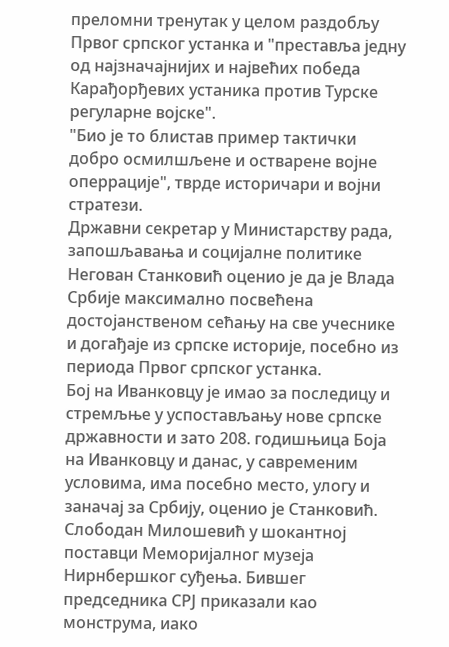преломни тренутак у целом раздобљу Првог српског устанка и "преставља једну од најзначајнијих и највећих победа Карађорђевих устаника против Турске регуларне војске".
"Био је то блистав пример тактички добро осмилшљене и остварене војне оперрације", тврде историчари и војни стратези.
Државни секретар у Министарству рада, запошљавања и социјалне политике Негован Станковић оценио је да је Влада Србије максимално посвећена достојанственом сећању на све учеснике и догађаје из српске историје, посебно из периода Првог српског устанка.
Бој на Иванковцу је имао за последицу и стремљње у успостављању нове српске државности и зато 208. годишњица Боја на Иванковцу и данас, у савременим условима, има посебно место, улогу и заначај за Србију, оценио је Станковић.
Слободан Милошевић у шокантној поставци Меморијалног музеја Нирнбершког суђења. Бившег председника СРЈ приказали као монструма, иако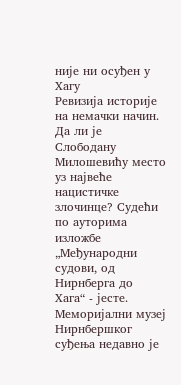није ни осуђен у Хагу
Ревизија историје на немачки начин. Да ли је Слободану Милошевићу место уз највеће нацистичке злочинце? Судећи по ауторима изложбе „Међународни судови, од Нирнберга до Хага“ - јесте.
Меморијални музеј Нирнбершког суђења недавно је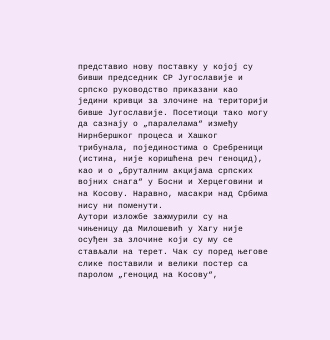представио нову поставку у којој су бивши председник СР Југославије и српско руководство приказани као једини кривци за злочине на територији бивше Југославије. Посетиоци тако могу да сазнају о „паралелама“ између Нирнбершког процеса и Хашког трибунала, појединостима о Сребреници (истина, није коришћена реч геноцид), као и о „бруталним акцијама српских војних снага“ у Босни и Херцеговини и на Косову. Наравно, масакри над Србима нису ни поменути.
Аутори изложбе зажмурили су на чињеницу да Милошевић у Хагу није осуђен за злочине који су му се стављали на терет. Чак су поред његове слике поставили и велики постер са паролом „геноцид на Косову“,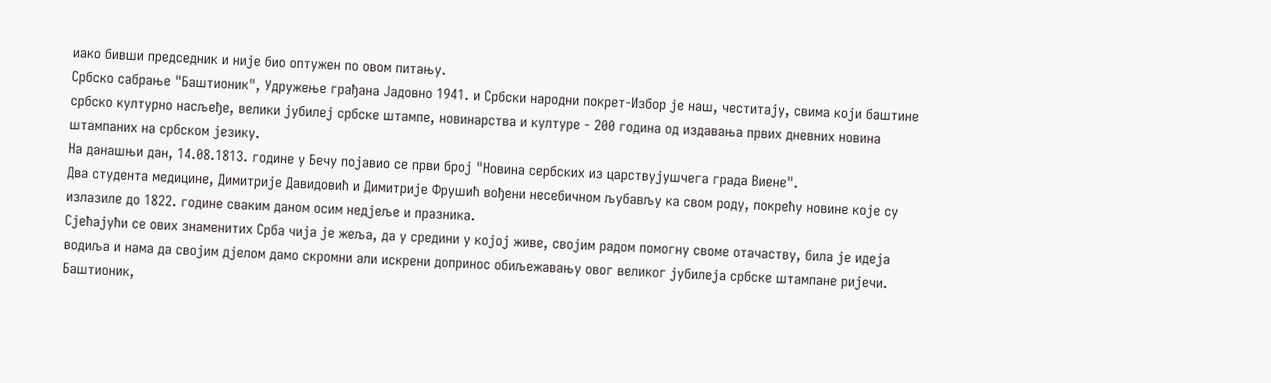иако бивши председник и није био оптужен по овом питању.
Србско сабрање "Баштионик", Удружење грађана Јадовно 1941. и Србски народни покрет-Избор је наш, честитају, свима који баштине србско културно насљеђе, велики јубилеј србске штампе, новинарства и културе - 200 година од издавања првих дневних новина штампаних на србском језику.
На данашњи дан, 14.08.1813. године у Бечу појавио се први број "Новина сербских из царствујушчега града Виене".
Два студента медицине, Димитрије Давидовић и Димитрије Фрушић вођени несебичном љубављу ка свом роду, покрећу новине које су излазиле до 1822. године сваким даном осим недјеље и празника.
Сјећајући се ових знаменитих Срба чија је жеља, да у средини у којој живе, својим радом помогну своме отачаству, била је идеја водиља и нама да својим дјелом дамо скромни али искрени допринос обиљежавању овог великог јубилеја србске штампане ријечи.
Баштионик,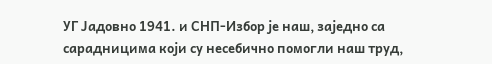УГ Јадовно 1941. и СНП-Избор је наш, заједно са сарадницима који су несебично помогли наш труд,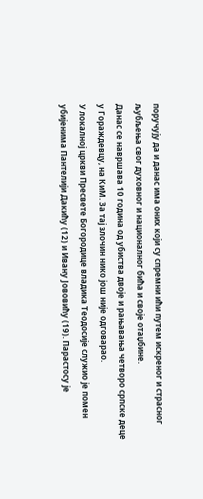поручују да и данас има оних који су спремни ићи путем искреног и страсног љубљења свог духовног и националног бића и своје отаџбине.
Данас се навршава 10 година од убиства двоје и рањавања четворо српске деце у Гораждевцу, на КиМ. За тај злочин нико још није одговарао.
У локалној цркви Пресвете Богородице владика Теодосије служио је помен убијенима Пантелији Дакићу (12) и Ивану Јововићу (19). Парастосу је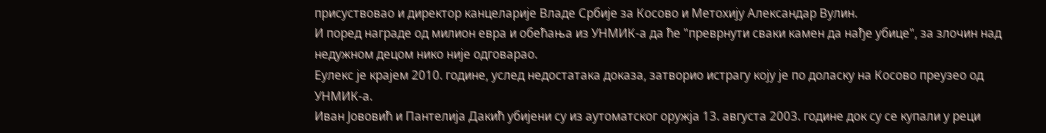присуствовао и директор канцеларије Владе Србије за Косово и Метохију Александар Вулин.
И поред награде од милион евра и обећања из УНМИК-а да ће "преврнути сваки камен да нађе убице", за злочин над недужном децом нико није одговарао.
Еулекс је крајем 2010. године, услед недостатака доказа, затворио истрагу коју је по доласку на Косово преузео од УНМИК-а.
Иван Јововић и Пантелија Дакић убијени су из аутоматског оружја 13. августа 2003. године док су се купали у реци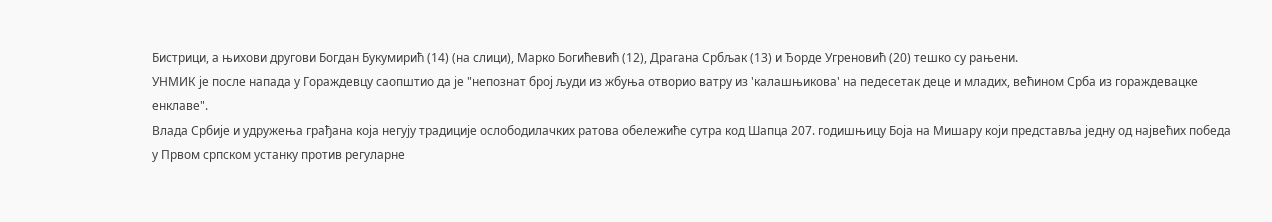Бистрици, а њихови другови Богдан Букумирић (14) (на слици), Марко Богићевић (12), Драгана Србљак (13) и Ђорде Угреновић (20) тешко су рањени.
УНМИК је после напада у Гораждевцу саопштио да је "непознат број људи из жбуња отворио ватру из 'калашњикова' на педесетак деце и младих, већином Срба из гораждевацке енклаве".
Влада Србије и удружења грађана која негују традиције ослободилачких ратова обележиће сутра код Шапца 207. годишњицу Боја на Мишару који представља једну од највећих победа у Првом српском устанку против регуларне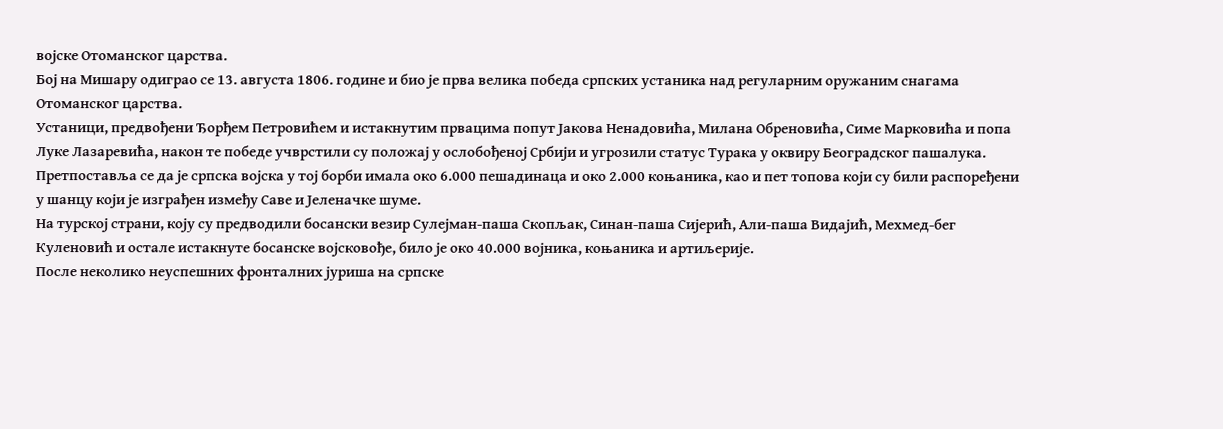војске Отоманског царства.
Бој на Мишару одиграо се 13. августа 1806. године и био је прва велика победа српских устаника над регуларним оружаним снагама Отоманског царства.
Устаници, предвођени Ђорђем Петровићем и истакнутим првацима попут Јакова Ненадовића, Милана Обреновића, Симе Марковића и попа Луке Лазаревића, након те победе учврстили су положај у ослобођеној Србији и угрозили статус Турака у оквиру Београдског пашалука.
Претпоставља се да је српска војска у тој борби имала око 6.000 пешадинаца и око 2.000 коњаника, као и пет топова који су били распоређени у шанцу који је изграђен између Саве и Јеленачке шуме.
На турској страни, коју су предводили босански везир Сулејман-паша Скопљак, Синан-паша Сијерић, Али-паша Видајић, Мехмед-бег Куленовић и остале истакнуте босанске војсковође, било је око 40.000 војника, коњаника и артиљерије.
После неколико неуспешних фронталних јуриша на српске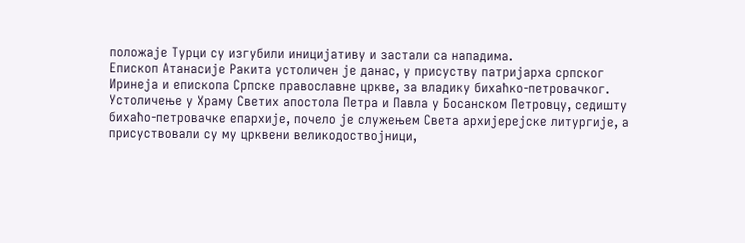положаје Турци су изгубили иницијативу и застали са нападима.
Епископ Атанасије Ракита устоличен је данас, у присуству патријарха српског Иринеја и епископа Српске православне цркве, за владику бихаћко-петровачког.
Устоличење у Храму Светих апостола Петра и Павла у Босанском Петровцу, седишту бихаћо-петровачке епархије, почело је служењем Света архијерејске литургије, а присуствовали су му црквени великодоствојници,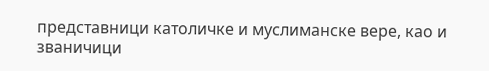представници католичке и муслиманске вере, као и званичици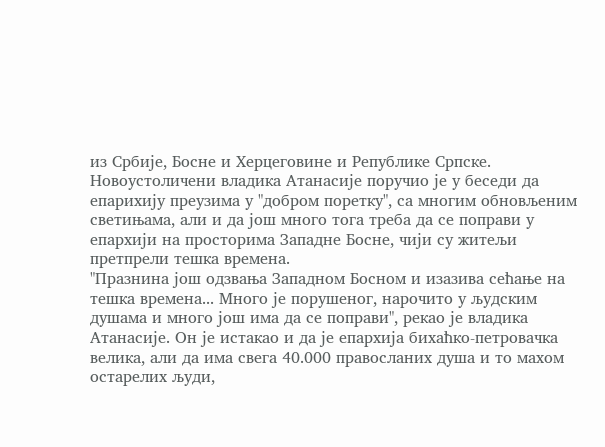из Србије, Босне и Херцеговине и Републике Српске.
Новоустоличени владика Атанасије поручио је у беседи да епарихију преузима у "добром поретку", са многим обновљеним светињама, али и да још много тога треба да се поправи у епархији на просторима Западне Босне, чији су житељи претпрели тешка времена.
"Празнина још одзвања Западном Босном и изазива сећање на тешка времена... Много је порушеног, нарочито у људским душама и много још има да се поправи", рекао је владика Атанасије. Он је истакао и да је епархија бихаћко-петровачка велика, али да има свега 40.000 правосланих душа и то махом остарелих људи,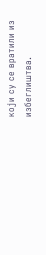који су се вратили из избеглиштва.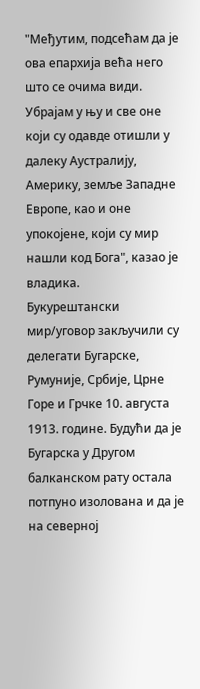"Међутим, подсећам да је ова епархија већа него што се очима види. Убрајам у њу и све оне који су одавде отишли у далеку Аустралију, Америку, земље Западне Европе, као и оне упокојене, који су мир нашли код Бога", казао је владика.
Букурештански мир/уговор закључили су делегати Бугарске, Румуније, Србије, Црне Горе и Грчке 10. августа 1913. године. Будући да је Бугарска у Другом балканском рату остала потпуно изолована и да је на северној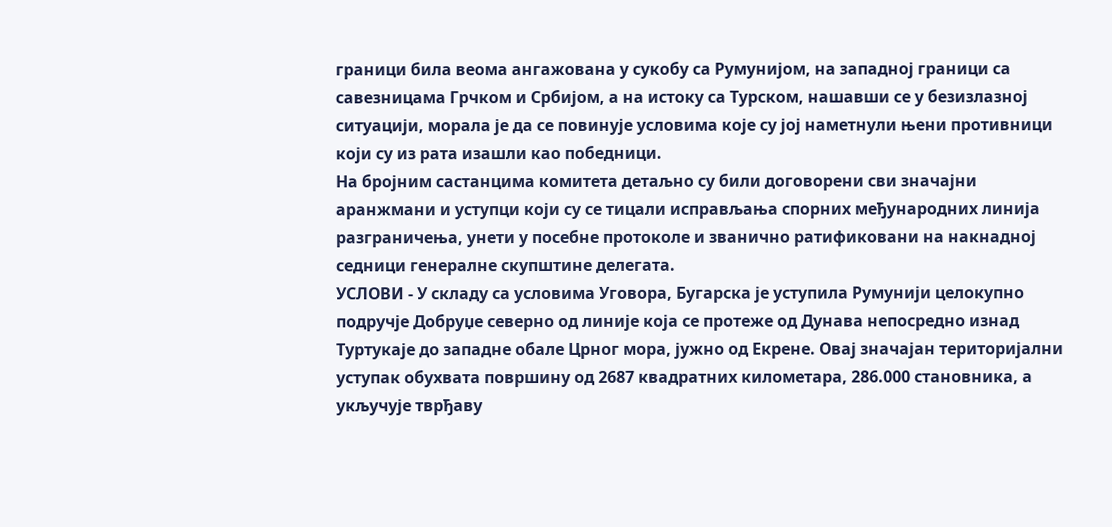граници била веома ангажована у сукобу сa Румунијом, на западној граници са савезницама Грчком и Србијом, а на истоку сa Турском, нашавши се у безизлазној ситуацији, морала је да се повинује условима које су јој наметнули њени противници који су из рата изашли као победници.
На бројним састанцима комитета детаљно су били договорени сви значајни аранжмани и уступци који су се тицали исправљања спорних међународних линија разграничења, унети у посебне протоколе и званично ратификовани на накнадној седници генералне скупштине делегата.
УСЛОВИ - У складу са условима Уговора, Бугарска је уступила Румунији целокупно подручје Добруџе северно од линије која се протеже од Дунава непосредно изнад Туртукаје до западне обале Црног мора, јужно од Екрене. Овај значајан територијални уступак обухвата површину од 2687 квадратних километара, 286.000 становника, а укључује тврђаву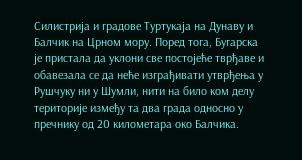Силистрија и градове Туртукаја на Дунаву и Балчик на Црном мору. Поред тога, Бугарска је пристала да уклони све постојеће тврђаве и обавезала се да неће изграђивати утврђења у Рушчуку ни у Шумли, нити на било ком делу територије између та два града односно у пречнику од 20 километара око Балчика.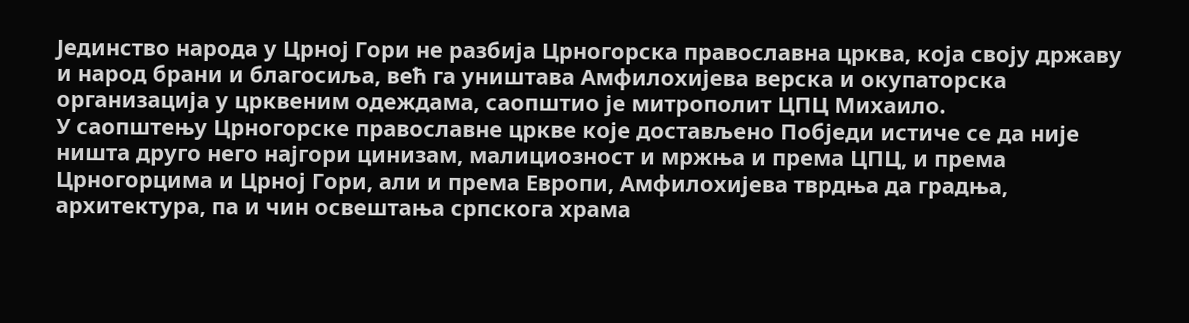Јединство народа у Црној Гори не разбија Црногорска православна црква, која своју државу и народ брани и благосиља, већ га уништава Амфилохијева верска и окупаторска организација у црквеним одеждама, саопштио је митрополит ЦПЦ Михаило.
У саопштењу Црногорске православне цркве које достављено Побједи истиче се да није ништа друго него најгори цинизам, малициозност и мржња и према ЦПЦ, и према Црногорцима и Црној Гори, али и према Европи, Амфилохијева тврдња да градња, архитектура, па и чин освештања српскога храма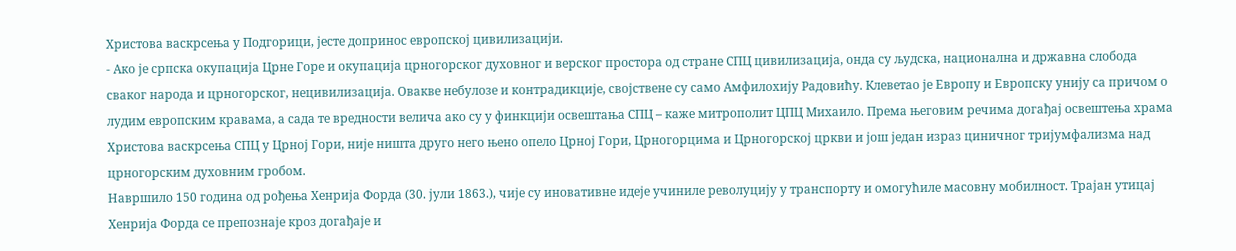Христова васкрсења у Подгорици, јесте допринос европској цивилизацији.
- Ако је српска окупација Црне Горе и окупација црногорског духовног и верског простора од стране СПЦ цивилизација, онда су људска, национална и државна слобода сваког народа и црногорског, нецивилизација. Овакве небулозе и контрадикције, својствене су само Амфилохију Радовићу. Клеветао је Европу и Европску унију са причом о лудим европским кравама, а сада те вредности велича ако су у финкцији освештања СПЦ – каже митрополит ЦПЦ Михаило. Према његовим речима догађај освештења храма Христова васкрсења СПЦ у Црној Гори, није ништа друго него њено опело Црној Гори, Црногорцима и Црногорској цркви и још један израз циничног тријумфализма над црногорским духовним гробом.
Навршило 150 година од рођења Хенрија Форда (30. јули 1863.), чије су иновативне идеје учиниле револуцију у транспорту и омогућиле масовну мобилност. Трајан утицај Хенрија Форда се препознаје кроз догађаје и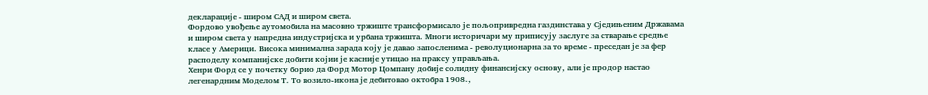декларације - широм САД и широм света.
Фордово увођење аутомобила на масовно тржиште трансформисало је пољопривредна газдинстава у Сједињеним Државама и широм света у напредна индустријска и урбана тржишта. Многи историчари му приписују заслуге за стварање средње класе у Америци. Висока минимална зарада коју је давао запосленима - револуционарна за то време - преседан је за фер расподелу компанијске добити којии је касније утицао на праксу управљања.
Хенри Форд се у почетку борио да Форд Мотор Цомпанy добије солидну финансијску основу, али је продор настао легенардним Моделом Т. То возило-икона је дебитовао октобра 1908.,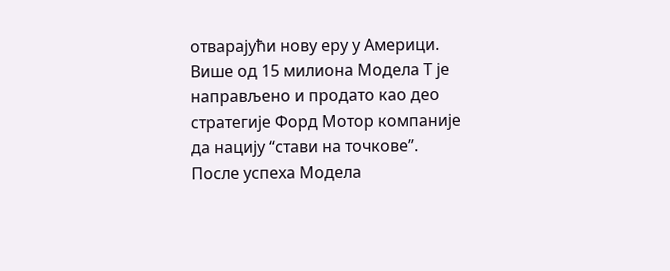отварајући нову еру у Америци. Више од 15 милиона Модела Т је направљено и продато као део стратегије Форд Мотор компаније да нацију “стави на точкове”.
После успеха Модела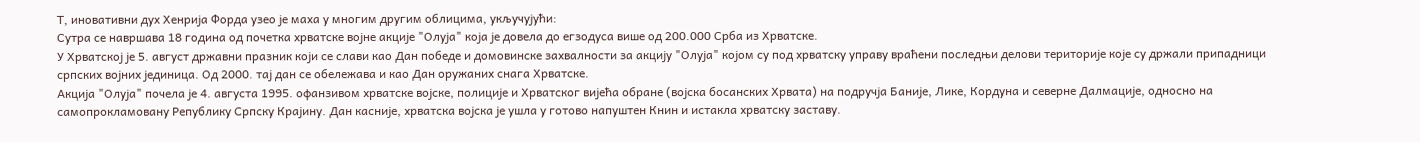Т, иновативни дух Хенрија Форда узео је маха у многим другим облицима, укључујући:
Сутра се навршава 18 година од почетка хрватске војне акције "Олуја" која је довела до егзодуса више од 200.000 Срба из Хрватске.
У Хрватској је 5. август државни празник који се слави као Дан победе и домовинске захвалности за акцију "Олуја" којом су под хрватску управу враћени последњи делови територије које су држали припадници српских војних јединица. Од 2000. тај дан се обележава и као Дан оружаних снага Хрватске.
Акција "Олуја" почела је 4. августа 1995. офанзивом хрватске војске, полиције и Хрватског вијећа обране (војска босанских Хрвата) на подручја Баније, Лике, Кордуна и северне Далмације, односно на самопрокламовану Републику Српску Крајину. Дан касније, хрватска војска је ушла у готово напуштен Книн и истакла хрватску заставу.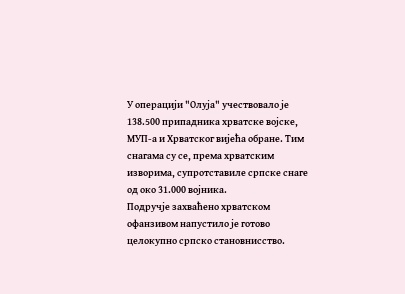У операцији "Олуја" учествовало је 138.500 припадника хрватске војске, МУП-а и Хрватског вијећа обране. Тим снагама су се, према хрватским изворима, супротставиле српске снаге од око 31.000 војника.
Подручје захваћено хрватском офанзивом напустило је готово целокупно српско становнисство.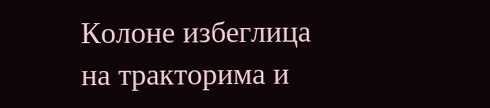Колоне избеглица на тракторима и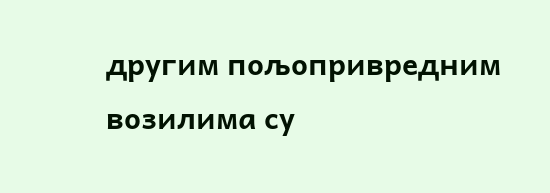другим пољопривредним возилима су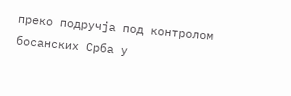преко подручја под контролом босанских Срба у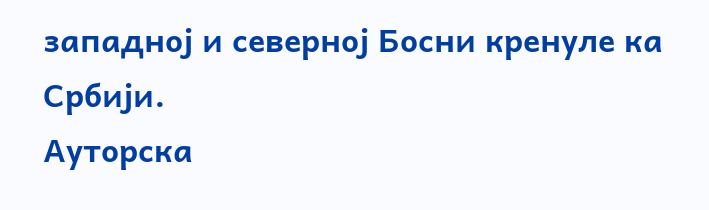западној и северној Босни кренуле ка Србији.
Ауторска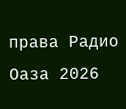права Радио Оаза 2026